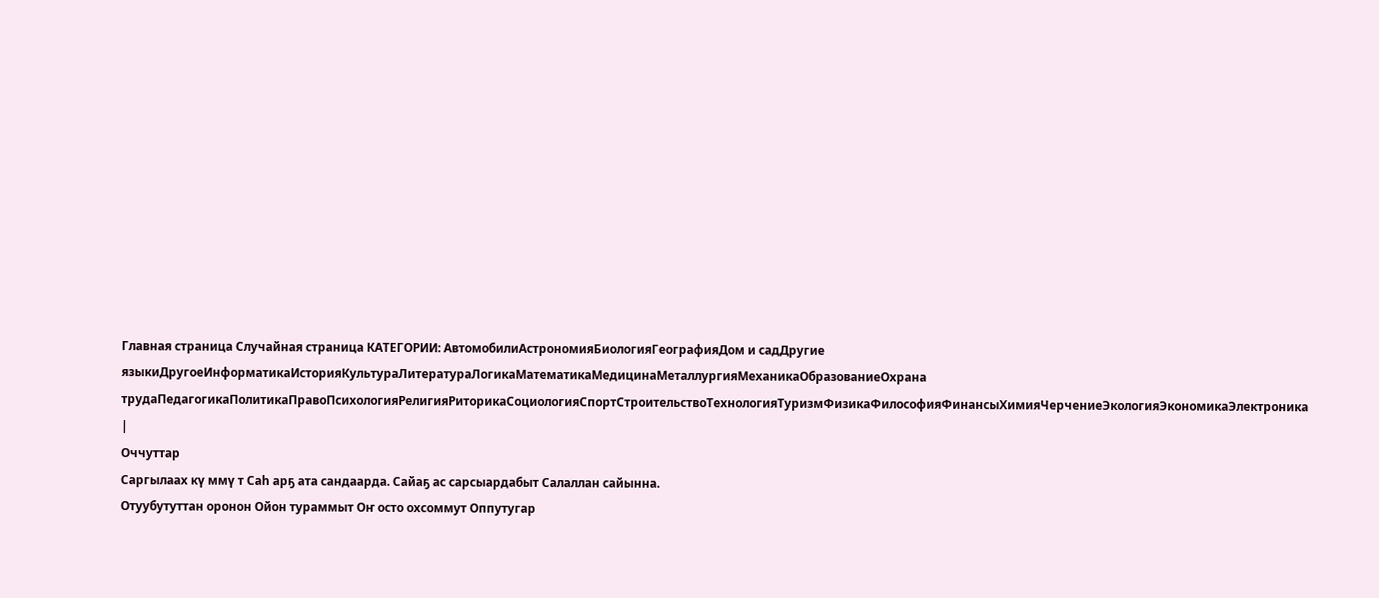Главная страница Случайная страница КАТЕГОРИИ: АвтомобилиАстрономияБиологияГеографияДом и садДругие языкиДругоеИнформатикаИсторияКультураЛитератураЛогикаМатематикаМедицинаМеталлургияМеханикаОбразованиеОхрана трудаПедагогикаПолитикаПравоПсихологияРелигияРиторикаСоциологияСпортСтроительствоТехнологияТуризмФизикаФилософияФинансыХимияЧерчениеЭкологияЭкономикаЭлектроника |
Оччуттар
Саргылаах кү ммү т Саһ арҕ ата сандаарда. Сайаҕ ас сарсыардабыт Салаллан сайынна.
Отуубутуттан оронон Ойон тураммыт Оҥ осто охсоммут Оппутугар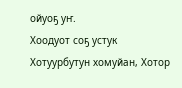ойуоҕ уҥ.
Хоодуот соҕ устук Хотуурбутун хомуйан, Хотор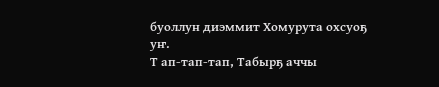буоллун диэммит Хомурута охсуоҕ уҥ.
Т ап-тап-тап, Табырҕ аччы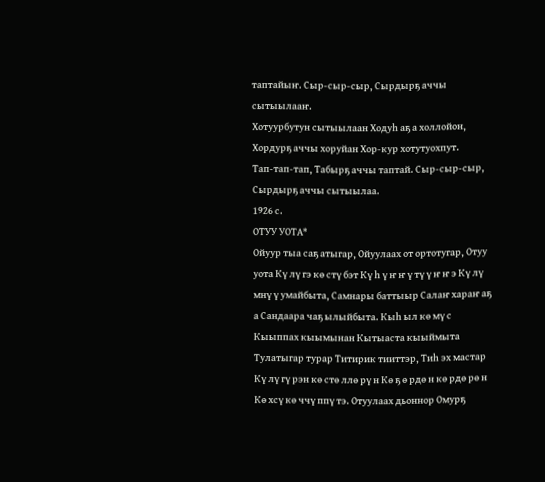таптайыҥ. Сыр-сыр-сыр, Сырдырҕ аччы сытыылааҥ.
Хотуурбутун сытыылаан Ходуһ аҕ а холлойон, Хордурҕ аччы хоруйан Хор-кур хотутуохпут.
Тап-тап-тап, Табырҕ аччы таптай. Сыр-сыр-сыр, Сырдырҕ аччы сытыылаа.
1926 с.
ОТУУ УОТА*
Ойуур тыа саҕ атыгар, Ойуулаах от ортотугар, Отуу уота Кү лү гэ кө стү бэт Кү һ ү ҥ ҥ ү тү ү ҥ ҥ э Кү лү мнү ү умайбыта, Самнары баттыыр Салаҥ хараҥ аҕ а Сандаара чаҕ ылыйбыта. Кыһ ыл кө мү с Кыыппах кыымынан Кытыаста кыыймыта Тулатыгар турар Титирик тииттэр, Тиһ эх мастар Кү лү гү рэн кө стө ллө рү н Кө ҕ ө рдө н кө рдө рө н Кө хсү кө ччү ппү тэ. Отуулаах дьоннор Омурҕ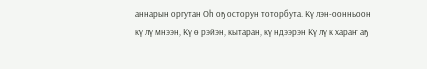аннарын оргутан Оһ оҕ осторун тоторбута. Кү лэн-оонньоон кү лү мнээн, Кү ө рэйэн, кытаран, кү ндээрэн Кү лү к хараҥ аҕ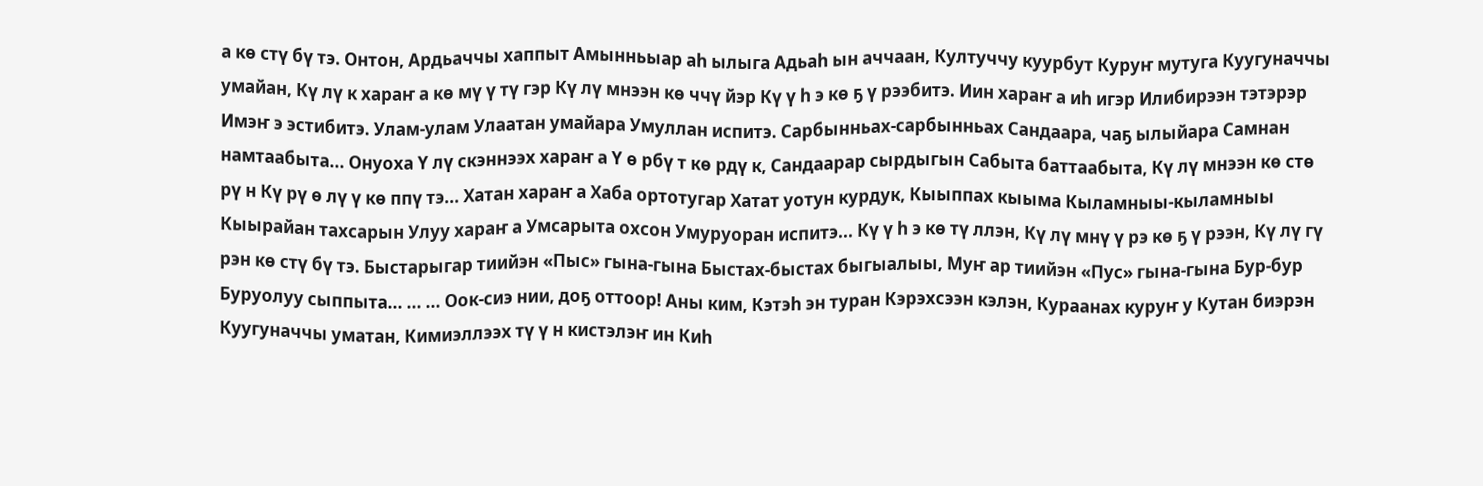а кө стү бү тэ. Онтон, Ардьаччы хаппыт Амынньыар аһ ылыга Адьаһ ын аччаан, Култуччу куурбут Куруҥ мутуга Куугуначчы умайан, Кү лү к хараҥ а кө мү ү тү гэр Кү лү мнээн кө ччү йэр Кү ү һ э кө ҕ ү рээбитэ. Иин хараҥ а иһ игэр Илибирээн тэтэрэр Имэҥ э эстибитэ. Улам-улам Улаатан умайара Умуллан испитэ. Сарбынньах-сарбынньах Сандаара, чаҕ ылыйара Самнан намтаабыта... Онуоха Ү лү скэннээх хараҥ а Ү ө рбү т кө рдү к, Сандаарар сырдыгын Сабыта баттаабыта, Кү лү мнээн кө стө рү н Кү рү ө лү ү кө ппү тэ... Хатан хараҥ а Хаба ортотугар Хатат уотун курдук, Кыыппах кыыма Кыламныы-кыламныы Кыырайан тахсарын Улуу хараҥ а Умсарыта охсон Умуруоран испитэ... Кү ү һ э кө тү ллэн, Кү лү мнү ү рэ кө ҕ ү рээн, Кү лү гү рэн кө стү бү тэ. Быстарыгар тиийэн «Пыс» гына-гына Быстах-быстах быгыалыы, Муҥ ар тиийэн «Пус» гына-гына Бур-бур Буруолуу сыппыта... ... ... Оок-сиэ нии, доҕ оттоор! Аны ким, Кэтэһ эн туран Кэрэхсээн кэлэн, Кураанах куруҥ у Кутан биэрэн Куугуначчы уматан, Кимиэллээх тү ү н кистэлэҥ ин Киһ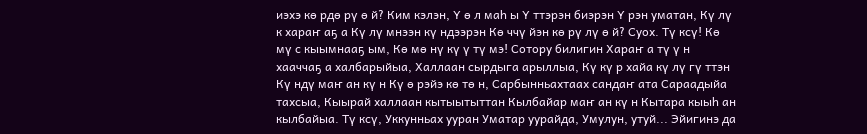иэхэ кө рдө рү ө й? Ким кэлэн, Ү ө л маһ ы Ү ттэрэн биэрэн Ү рэн уматан, Кү лү к хараҥ аҕ а Кү лү мнээн кү ндээрэн Кө ччү йэн кө рү лү ө й? Суох. Тү ксү! Кө мү с кыымнааҕ ым, Кө мө нү кү ү тү мэ! Сотору билигин Хараҥ а тү ү н хааччаҕ а халбарыйыа, Халлаан сырдыга арыллыа, Кү кү р хайа кү лү гү ттэн Кү ндү маҥ ан кү н Кү ө рэйэ кө тө н, Сарбынньахтаах сандаҥ ата Сараадыйа тахсыа, Кыырай халлаан кытыытыттан Кылбайар маҥ ан кү н Кытара кыыһ ан кылбайыа. Тү ксү, Уккунньах ууран Уматар уурайда, Умулун, утуй... Эйигинэ да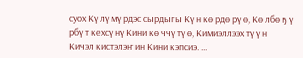суох Кү лү мү рдэс сырдыгы Кү н кө рдө рү ө, Кө лбө ҕ ү рбү т кехсү нү Кини кө ччү тү ө, Кимиэллээх тү ү н Кичэл кистэлэҥ ин Кини кэпсиэ. ...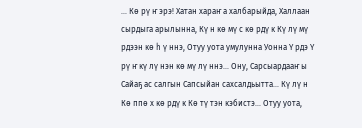... Кө рү ҥ эрэ! Хатан хараҥ а халбарыйда, Халлаан сырдыга арылынна, Кү н кө мү с кө рдү к Кү лү мү рдээн кө һ ү ннэ, Отуу уота умулунна Уонна Ү рдэ Ү рү ҥ кү лү нэн кө мү лү ннэ... Ону, Сарсыардааҥ ы Сайаҕ ас салгын Сапсыйан сахсалдьытта... Кү лү н Кө ппө х кө рдү к Кө тү тэн кэбистэ... Отуу уота,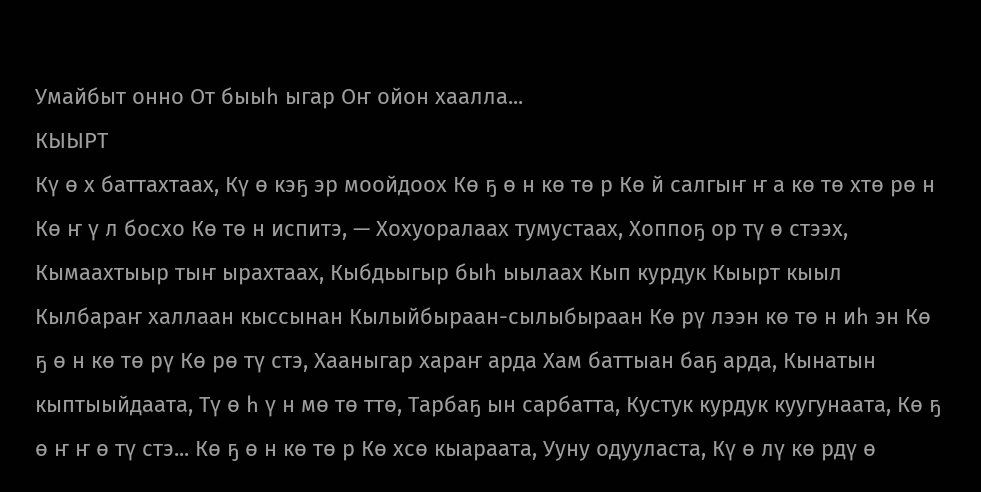Умайбыт онно От быыһ ыгар Оҥ ойон хаалла...
КЫЫРТ
Кү ө х баттахтаах, Кү ө кэҕ эр моойдоох Кө ҕ ө н кө тө р Кө й салгыҥ ҥ а кө тө хтө рө н Кө ҥ ү л босхо Кө тө н испитэ, — Хохуоралаах тумустаах, Хоппоҕ ор тү ө стээх, Кымаахтыыр тыҥ ырахтаах, Кыбдьыгыр быһ ыылаах Кып курдук Кыырт кыыл Кылбараҥ халлаан кыссынан Кылыйбыраан-сылыбыраан Кө рү лээн кө тө н иһ эн Кө ҕ ө н кө тө рү Кө рө тү стэ, Хааныгар хараҥ арда Хам баттыан баҕ арда, Кынатын кыптыыйдаата, Тү ө һ ү н мө тө ттө, Тарбаҕ ын сарбатта, Кустук курдук куугунаата, Кө ҕ ө ҥ ҥ ө тү стэ... Кө ҕ ө н кө тө р Кө хсө кыараата, Ууну одууласта, Кү ө лү кө рдү ө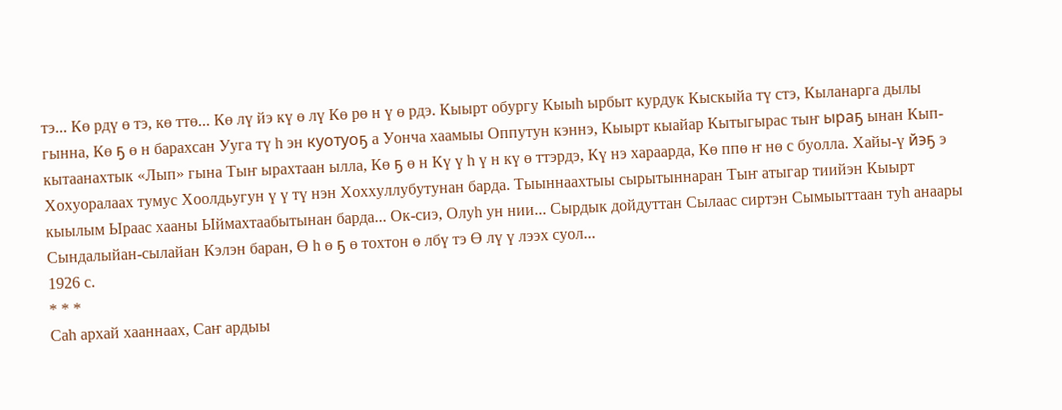тэ... Кө рдү ө тэ, кө ттө... Кө лү йэ кү ө лү Кө рө н ү ө рдэ. Кыырт обургу Кыыһ ырбыт курдук Кыскыйа тү стэ, Кыланарга дылы гынна, Кө ҕ ө н барахсан Ууга тү һ эн куотуоҕ а Уонча хаамыы Оппутун кэннэ, Кыырт кыайар Кытыгырас тыҥ ыраҕ ынан Кып-кытаанахтык «Лып» гына Тыҥ ырахтаан ылла, Кө ҕ ө н Кү ү һ ү н кү ө ттэрдэ, Кү нэ хараарда, Кө ппө ҥ нө с буолла. Хайы-ү йэҕ э Хохуоралаах тумус Хоолдьугун ү ү тү нэн Хоххуллубутунан барда. Тыыннаахтыы сырытыннаран Тыҥ атыгар тиийэн Кыырт кыылым Ыраас хааны Ыймахтаабытынан барда... Ок-сиэ, Олуһ ун нии... Сырдык дойдуттан Сылаас сиртэн Сымыыттаан туһ анаары Сындалыйан-сылайан Кэлэн баран, Ө һ ө ҕ ө тохтон ө лбү тэ Ө лү ү лээх суол...
1926 с.
* * *
Саһ архай хааннаах, Саҥ ардыы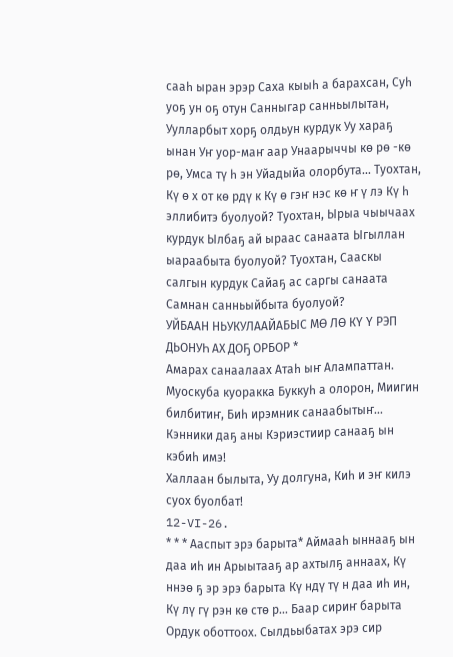сааһ ыран эрэр Саха кыыһ а барахсан, Суһ уоҕ ун оҕ отун Санныгар санньылытан, Уулларбыт хорҕ олдьун курдук Уу хараҕ ынан Уҥ уор-маҥ аар Унаарыччы кө рө -кө рө, Умса тү һ эн Уйадыйа олорбута... Туохтан, Кү ө х от кө рдү к Кү ө гэҥ нэс кө ҥ ү лэ Кү һ эллибитэ буолуой? Туохтан, Ырыа чыычаах курдук Ылбаҕ ай ыраас санаата Ыгыллан ыараабыта буолуой? Туохтан, Сааскы салгын курдук Сайаҕ ас саргы санаата Самнан санньыйбыта буолуой?
УЙБААН НЬУКУЛААЙАБЫС МӨ ЛӨ КҮ Ү РЭП ДЬОНУҺ АХ ДОҔ ОРБОР *
Амарах санаалаах Атаһ ыҥ Алампаттан.
Муоскуба куоракка Буккуһ а олорон, Миигин билбитиҥ, Биһ ирэмник санаабытыҥ... Кэнники даҕ аны Кэриэстиир санааҕ ын кэбиһ имэ!
Халлаан былыта, Уу долгуна, Киһ и эҥ килэ суох буолбат!
12-VI-26.
* * * Ааспыт эрэ барыта* Аймааһ ыннааҕ ын даа иһ ин Арыытааҕ ар ахтылҕ аннаах, Кү ннэө ҕ эр эрэ барыта Кү ндү тү н даа иһ ин, Кү лү гү рэн кө стө р... Баар сириҥ барыта Ордук оботтоох. Сылдьыбатах эрэ сир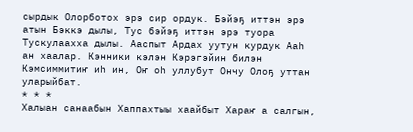сырдык Олорботох эрэ сир ордук. Бэйэҕ иттэн эрэ атын Бэккэ дылы, Тус бэйэҕ иттэн эрэ туора Тускулаахха дылы. Ааспыт Ардах уутун курдук Ааһ ан хаалар. Кэнники кэлэн Кэрэгэйин билэн Кэмсиммитиҥ иһ ин, Оҥ оһ уллубут Ончу Олоҕ уттан уларыйбат.
* * *
Халыан санаабын Хаппахтыы хаайбыт Хараҥ а салгын,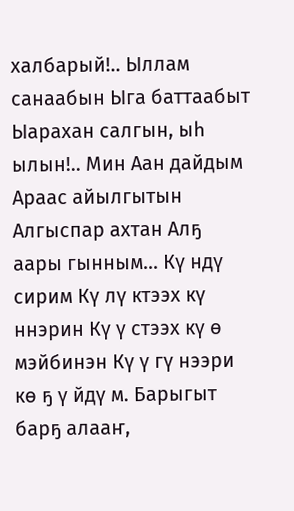халбарый!.. Ыллам санаабын Ыга баттаабыт Ыарахан салгын, ыһ ылын!.. Мин Аан дайдым Араас айылгытын Алгыспар ахтан Алҕ аары гынным... Кү ндү сирим Кү лү ктээх кү ннэрин Кү ү стээх кү ө мэйбинэн Кү ү гү нээри кө ҕ ү йдү м. Барыгыт барҕ алааҥ,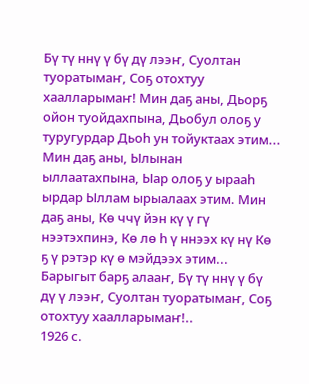Бү тү ннү ү бү дү лээҥ, Суолтан туоратымаҥ, Соҕ отохтуу хаалларымаҥ! Мин даҕ аны, Дьорҕ ойон туойдахпына, Дьобул олоҕ у туругурдар Дьоһ ун тойуктаах этим... Мин даҕ аны, Ылынан ыллаатахпына, Ыар олоҕ у ырааһ ырдар Ыллам ырыалаах этим. Мин даҕ аны, Кө ччү йэн кү ү гү нээтэхпинэ, Кө лө һ ү ннээх кү нү Кө ҕ ү рэтэр кү ө мэйдээх этим... Барыгыт барҕ алааҥ, Бү тү ннү ү бү дү ү лээҥ, Суолтан туоратымаҥ, Соҕ отохтуу хаалларымаҥ!..
1926 с.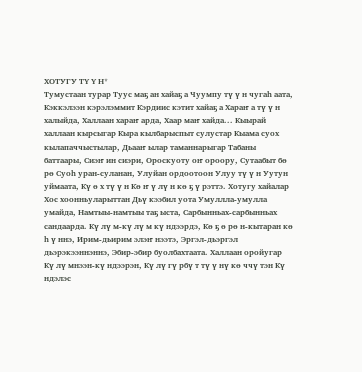ХОТУГУ ТҮ Ү Н*
Тумустаан турар Туус маҕ ан хайаҕ а Чуумпу тү ү н чугаһ аата, Кэккэлээн кэрэлэммит Кэрдиис кэтит хайаҕ а Хараҥ а тү ү н халыйда, Халлаан хараҥ арда, Хаар маҥ хайда... Кыырай халлаан кырсыгар Кыра кылбарыспыт сулустар Кыама суох кылапаччыстылар, Дьааҥ ылар таманнарыгар Табаны баттаары, Сиэҥ ин сиэри, Ороскуоту оҥ ороору, Сутаабыт бө рө Суоһ уран-суланан, Улуйан ордоотоон Улуу тү ү н Уутун уймаата, Кү ө х тү ү н Кө ҥ ү лү н кө ҕ ү рэттэ. Хотугу хайалар Хос хоонньуларыттан Дьү кээбил уота Умуллла-умулла умайда, Намтыы-намтыы таҕ ыста, Сарбынньах-сарбынньах сандаарда. Кү лү м-кү лү м кү ндээрдэ, Кө ҕ ө рө н-кытаран кө һ ү ннэ, Ирим-дьирим элэҥ нээтэ, Эргэл-дьэргэл дьэрэкээннэннэ, Эбир-эбир буолбахтаата. Халлаан оройугар Кү лү мнээн-кү ндээрэн, Кү лү гү рбү т тү ү нү кө ччү тэн Кү ндэлэс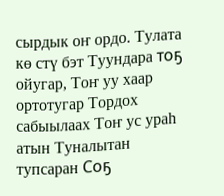сырдык оҥ ордо. Тулата кө стү бэт Туундара тоҕ ойугар, Тоҥ уу хаар ортотугар Тордох сабыылаах Тоҥ ус ураһ атын Туналытан тупсаран Соҕ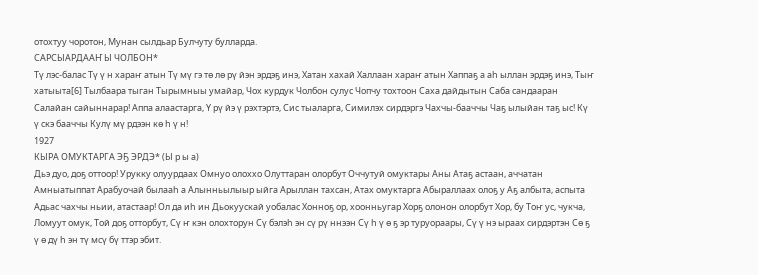отохтуу чоротон, Мунан сылдьар Булчуту булларда.
САРСЫАРДААҤ Ы ЧОЛБОН*
Тү лэс-балас Тү ү н хараҥ атын Тү мү гэ тө лө рү йэн эрдэҕ инэ, Хатан хахай Халлаан хараҥ атын Хаппаҕ а аһ ыллан эрдэҕ инэ, Тыҥ хатыыта[6] Тылбаара тыган Тырымныы умайар, Чох курдук Чолбон сулус Чопчу тохтоон Саха дайдытын Саба сандааран Салайан сайыннарар! Аппа алаастарга, Ү рү йэ ү рэхтэртэ, Сис тыаларга, Симилэх сирдэргэ Чахчы-бааччы Чаҕ ылыйан таҕ ыс! Кү ү скэ бааччы Кулү мү рдээн кө һ ү н!
1927
КЫРА ОМУКТАРГА ЭҔ ЭРДЭ* (Ы р ы а)
Дьэ дуо, доҕ оттоор! Урукку олуурдаах Омнуо олоххо Олуттаран олорбут Оччутуй омуктары Аны Атаҕ астаан, аччатан Амныатыппат Арабуочай былааһ а Алынньылыыр ыйга Арыллан тахсан, Атах омуктарга Абыраллаах олоҕ у Аҕ албыта, аспыта Адьас чахчы ньии, атастаар! Ол да иһ ин Дьокуускай уобалас Хонноҕ ор, хоонньугар Хорҕ олонон олорбут Хор, бу Тоҥ ус, чукча, Ломуут омук, Той доҕ отторбут, Сү ҥ кэн олохторун Сү бэлэһ эн сү рү ннээн Сү һ ү ө ҕ эр туруораары, Сү ү нэ ыраах сирдэртэн Сө ҕ ү ө дү һ эн тү мсү бү ттэр эбит.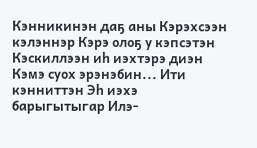Кэнникинэн даҕ аны Кэрэхсээн кэлэннэр Кэрэ олоҕ у кэпсэтэн Кэскиллээн иһ иэхтэрэ диэн Кэмэ суох эрэнэбин... Ити кэнниттэн Эһ иэхэ барыгытыгар Илэ-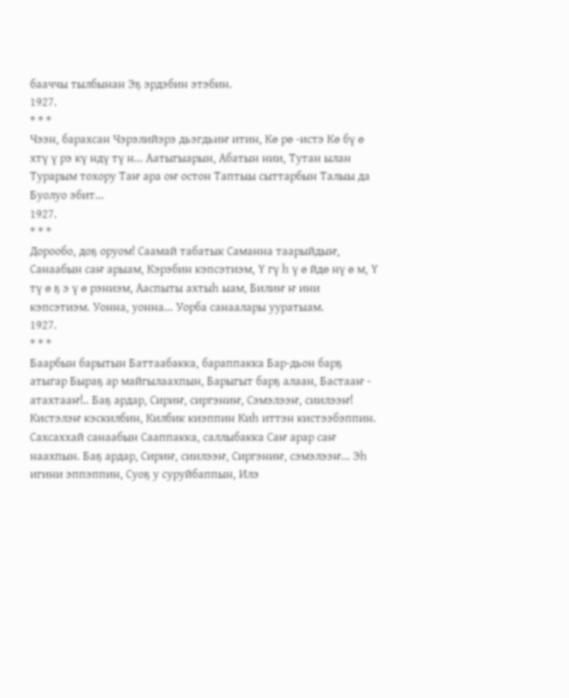бааччы тылбынан Эҕ эрдэбин этэбин.
1927.
* * *
Чээн, барахсан Чэрэлийэрэ дьэгдьиҥ итин, Кө рө -истэ Кө бү ө хтү ү рэ кү ндү тү н... Аатыгыарын, Абатын нии, Тутан ылан Турарым тохору Таҥ ара оҥ остон Таптыы сыттарбын Талыы да Буолуо эбит...
1927.
* * *
Дорообо, доҕ оруом! Саамай табатык Саманна таарыйдыҥ, Санаабын саҥ арыам, Кэрэбин кэпсэтиэм, Ү гү һ ү ө йдө нү ө м, Ү тү ө ҕ э ү ө рэниэм, Ааспыты ахтыһ ыам, Билиҥ ҥ ини кэпсэтиэм. Уонна, уонна... Уорба санаалары ууратыам.
1927.
* * *
Баарбын барытын Баттаабакка, бараппакка Бар-дьон барҕ атыгар Быраҕ ар майгылаахпын, Барыгыт барҕ алаан, Бастааҥ - атахтааҥ!.. Баҕ ардар, Сириҥ, сиргэниҥ, Сэмэлээҥ, сиилээҥ! Кистэлэҥ кэскилбин, Килбик киэппин Киһ иттэн кистээбэппин. Сахсаххай санаабын Сааппакка, саллыбакка Саҥ арар саҥ наахпын. Баҕ ардар, Сириҥ, сиилээҥ, Сиргэниҥ, сэмэлээҥ... Эһ игини эппэппин, Суоҕ у суруйбаппын, Илэ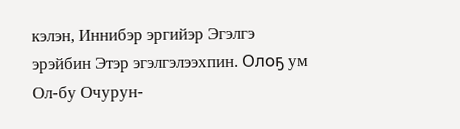кэлэн, Иннибэр эргийэр Эгэлгэ эрэйбин Этэр эгэлгэлээхпин. Олоҕ ум Ол-бу Очурун-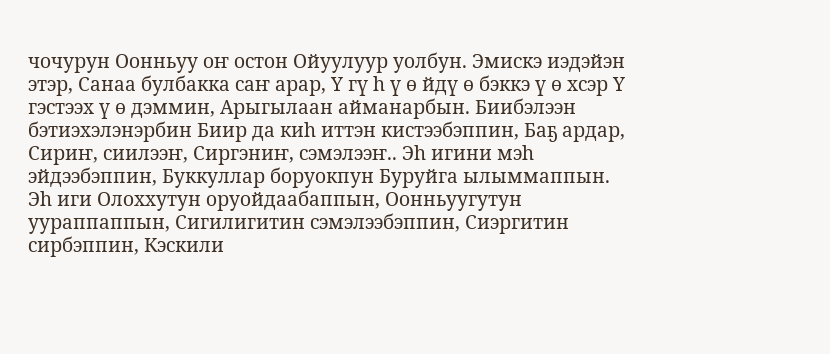чочурун Оонньуу оҥ остон Ойуулуур уолбун. Эмискэ иэдэйэн этэр, Санаа булбакка саҥ арар, Ү гү һ ү ө йдү ө бэккэ ү ө хсэр Ү гэстээх ү ө дэммин, Арыгылаан айманарбын. Биибэлээн бэтиэхэлэнэрбин Биир да киһ иттэн кистээбэппин, Баҕ ардар, Сириҥ, сиилээҥ, Сиргэниҥ, сэмэлээҥ.. Эһ игини мэһ эйдээбэппин, Буккуллар боруокпун Буруйга ылыммаппын. Эһ иги Олоххутун оруойдаабаппын, Оонньуугутун уураппаппын, Сигилигитин сэмэлээбэппин, Сиэргитин сирбэппин, Кэскили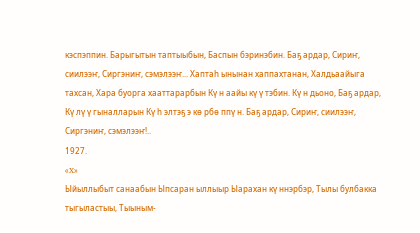кэспэппин. Барыгытын таптыыбын, Баспын бэринэбин. Баҕ ардар, Сириҥ, сиилээҥ, Сиргэниҥ, сэмэлээҥ... Хаптаһ ынынан хаппахтанан, Халдьаайыга тахсан, Хара буорга хааттарарбын Кү н аайы кү ү тэбин. Кү н дьоно, Баҕ ардар, Кү лү ү гыналларын Кү һ элтэҕ э кө рбө ппү н. Баҕ ардар, Сириҥ, сиилээҥ, Сиргэниҥ, сэмэлээҥ!..
1927.
«X»
Ыйыллыбыт санаабын Ыпсаран ыллыыр Ыарахан кү ннэрбэр, Тылы булбакка тыгыластыы, Тыыным-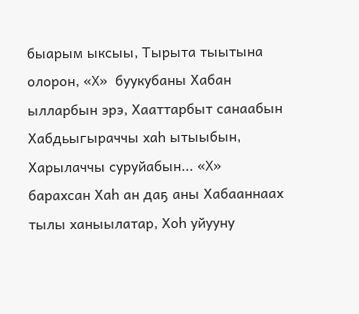быарым ыксыы, Тырыта тыытына олорон, «X» буукубаны Хабан ылларбын эрэ, Хааттарбыт санаабын Хабдьыгыраччы хаһ ытыыбын, Харылаччы суруйабын... «X» барахсан Хаһ ан даҕ аны Хабааннаах тылы ханыылатар, Хоһ уйууну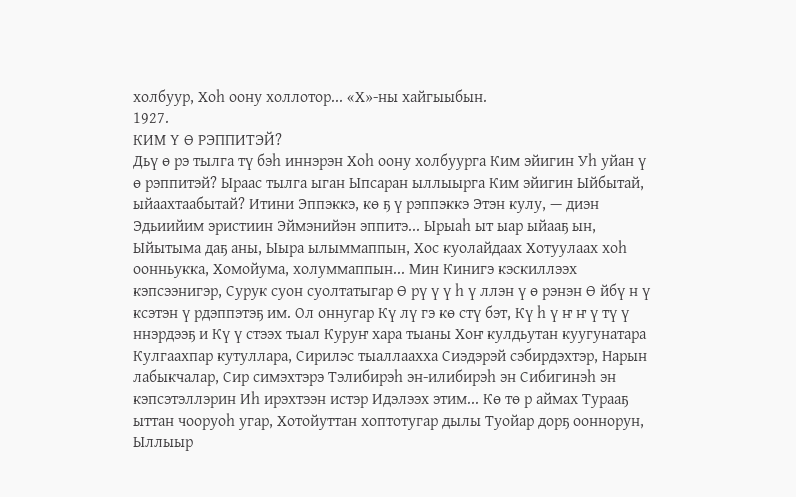холбуур, Хоһ оону холлотор... «Х»-ны хайгыыбын.
1927.
КИМ Ү Ө РЭППИТЭЙ?
Дьү ө рэ тылга тү бэһ иннэрэн Хоһ оону холбуурга Ким эйигин Уһ уйан ү ө рэппитэй? Ыраас тылга ыган Ыпсаран ыллыырга Ким эйигин Ыйбытай, ыйаахтаабытай? Итини Эппэккэ, кө ҕ ү рэппэккэ Этэн кулу, — диэн Эдьиийим эристиин Эймэнийэн эппитэ... Ырыаһ ыт ыар ыйааҕ ын, Ыйытыма даҕ аны, Ыыра ылыммаппын, Хос куолайдаах Хотуулаах хоһ оонньукка, Хомойума, холуммаппын... Мин Кинигэ кэскиллээх кэпсээнигэр, Сурук суон суолтатыгар Ө рү ү ү һ ү ллэн ү ө рэнэн Ө йбү н ү ксэтэн ү рдэппэтэҕ им. Ол оннугар Кү лү гэ кө стү бэт, Кү һ ү ҥ ҥ ү тү ү ннэрдээҕ и Кү ү стээх тыал Куруҥ хара тыаны Хоҥ кулдьутан куугунатара Кулгаахпар кутуллара, Сирилэс тыаллаахха Сиэдэрэй сэбирдэхтэр, Нарын лабыкчалар, Сир симэхтэрэ Тэлибирэһ эн-илибирэһ эн Сибигинэһ эн кэпсэтэллэрин Иһ ирэхтээн истэр Идэлээх этим... Кө тө р аймах Турааҕ ыттан чооруоһ угар, Хотойуттан хоптотугар дылы Туойар дорҕ ооннорун, Ыллыыр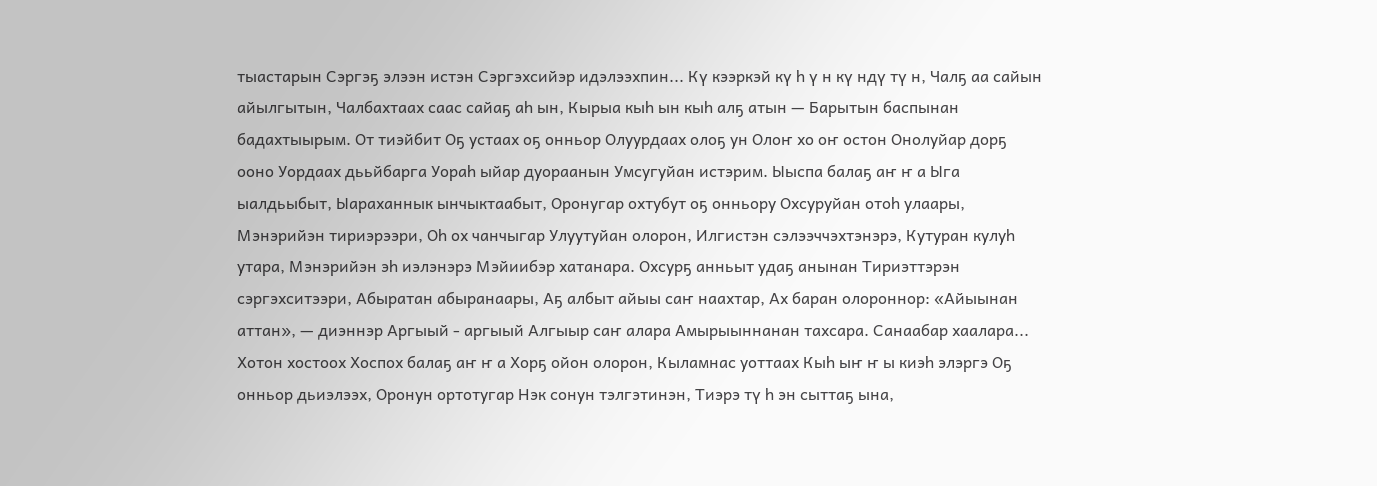тыастарын Сэргэҕ элээн истэн Сэргэхсийэр идэлээхпин... Кү кээркэй кү һ ү н кү ндү тү н, Чалҕ аа сайын айылгытын, Чалбахтаах саас сайаҕ аһ ын, Кырыа кыһ ын кыһ алҕ атын — Барытын баспынан бадахтыырым. От тиэйбит Оҕ устаах оҕ онньор Олуурдаах олоҕ ун Олоҥ хо оҥ остон Онолуйар дорҕ ооно Уордаах дььйбарга Уораһ ыйар дуораанын Умсугуйан истэрим. Ыыспа балаҕ аҥ ҥ а Ыга ыалдьыбыт, Ыараханнык ынчыктаабыт, Оронугар охтубут оҕ онньору Охсуруйан отоһ улаары, Мэнэрийэн тириэрээри, Оһ ох чанчыгар Улуутуйан олорон, Илгистэн сэлээччэхтэнэрэ, Кутуран кулуһ утара, Мэнэрийэн эһ иэлэнэрэ Мэйиибэр хатанара. Охсурҕ анньыт удаҕ анынан Тириэттэрэн сэргэхситээри, Абыратан абыранаары, Аҕ албыт айыы саҥ наахтар, Ах баран олороннор: «Айыынан аттан», — диэннэр Аргыый - аргыый Алгыыр саҥ алара Амырыыннанан тахсара. Санаабар хаалара... Хотон хостоох Хоспох балаҕ аҥ ҥ а Хорҕ ойон олорон, Кыламнас уоттаах Кыһ ыҥ ҥ ы киэһ элэргэ Оҕ онньор дьиэлээх, Оронун ортотугар Нэк сонун тэлгэтинэн, Тиэрэ тү һ эн сыттаҕ ына,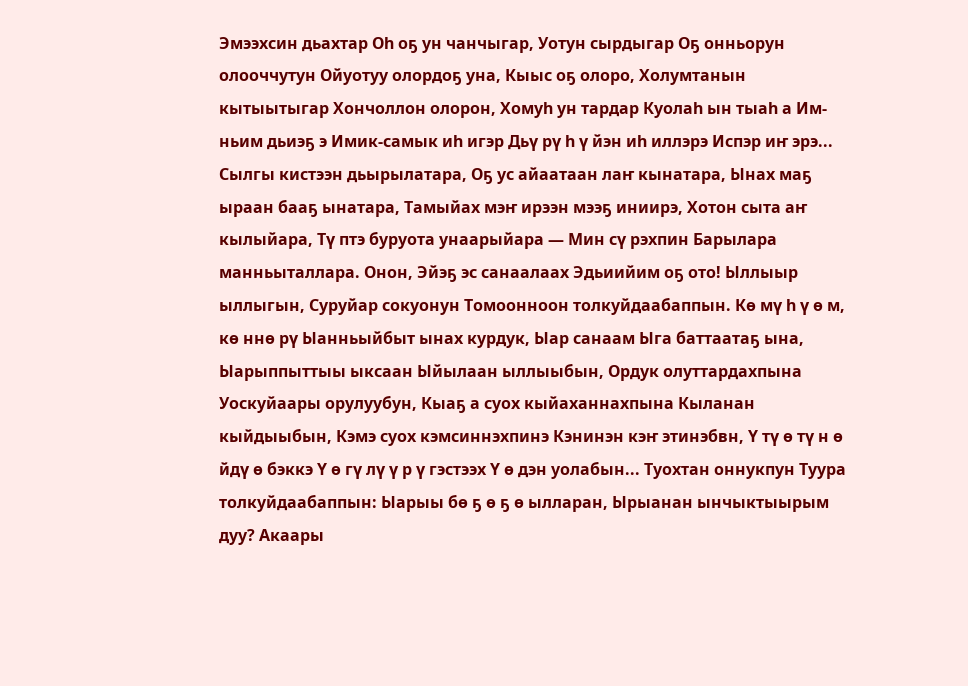Эмээхсин дьахтар Оһ оҕ ун чанчыгар, Уотун сырдыгар Оҕ онньорун олооччутун Ойуотуу олордоҕ уна, Кыыс оҕ олоро, Холумтанын кытыытыгар Хончоллон олорон, Хомуһ ун тардар Куолаһ ын тыаһ а Им-ньим дьиэҕ э Имик-самык иһ игэр Дьү рү һ ү йэн иһ иллэрэ Испэр иҥ эрэ... Сылгы кистээн дьырылатара, Оҕ ус айаатаан лаҥ кынатара, Ынах маҕ ыраан бааҕ ынатара, Тамыйах мэҥ ирээн мээҕ иниирэ, Хотон сыта аҥ кылыйара, Тү птэ буруота унаарыйара — Мин сү рэхпин Барылара манньыталлара. Онон, Эйэҕ эс санаалаах Эдьиийим оҕ ото! Ыллыыр ыллыгын, Суруйар сокуонун Томоонноон толкуйдаабаппын. Кө мү һ ү ө м, кө ннө рү Ыанньыйбыт ынах курдук, Ыар санаам Ыга баттаатаҕ ына, Ыарыппыттыы ыксаан Ыйылаан ыллыыбын, Ордук олуттардахпына Уоскуйаары орулуубун, Кыаҕ а суох кыйаханнахпына Кыланан кыйдыыбын, Кэмэ суох кэмсиннэхпинэ Кэнинэн кэҥ этинэбвн, Ү тү ө тү н ө йдү ө бэккэ Ү ө гү лү ү р ү гэстээх Ү ө дэн уолабын... Туохтан оннукпун Туура толкуйдаабаппын: Ыарыы бө ҕ ө ҕ ө ылларан, Ырыанан ынчыктыырым дуу? Акаары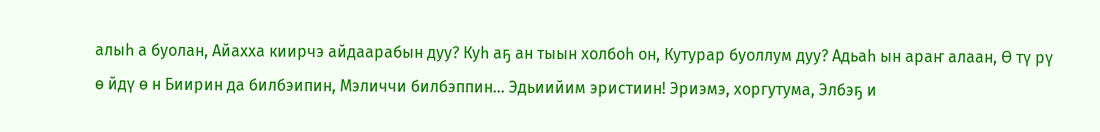алыһ а буолан, Айахха киирчэ айдаарабын дуу? Куһ аҕ ан тыын холбоһ он, Кутурар буоллум дуу? Адьаһ ын араҥ алаан, Ө тү рү ө йдү ө н Биирин да билбэипин, Мэличчи билбэппин... Эдьиийим эристиин! Эриэмэ, хоргутума, Элбэҕ и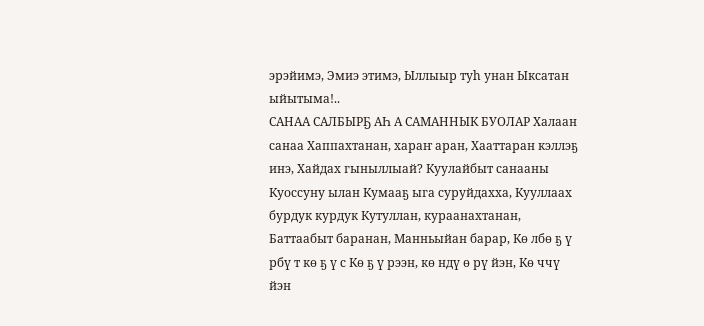эрэйимэ, Эмиэ этимэ, Ыллыыр туһ унан Ыксатан ыйытыма!..
САНАА САЛБЫРҔ АҺ А САМАННЫК БУОЛАР Халаан санаа Хаппахтанан, хараҥ аран, Хааттаран кэллэҕ инэ, Хайдах гыныллыай? Куулайбыт санааны Куоссуну ылан Кумааҕ ыга суруйдахха, Кууллаах бурдук курдук Кутуллан, кураанахтанан, Баттаабыт баранан, Манньыйан барар, Кө лбө ҕ ү рбү т кө ҕ ү с Кө ҕ ү рээн, кө ндү ө рү йэн, Кө ччү йэн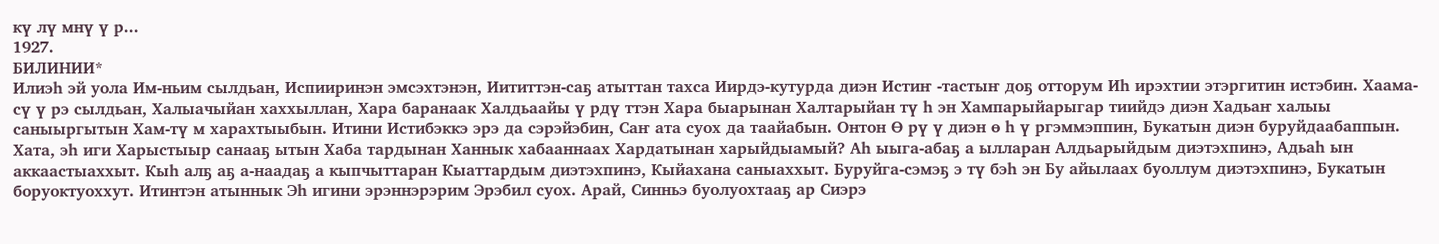кү лү мнү ү р...
1927.
БИЛИНИИ*
Илиэһ эй уола Им-ньим сылдьан, Испииринэн эмсэхтэнэн, Иититтэн-саҕ атыттан тахса Иирдэ-кутурда диэн Истиҥ -тастыҥ доҕ отторум Иһ ирэхтии этэргитин истэбин. Хаама-сү ү рэ сылдьан, Халыачыйан хаххыллан, Хара баранаак Халдьаайы ү рдү ттэн Хара быарынан Халтарыйан тү һ эн Хампарыйарыгар тиийдэ диэн Хадьаҥ халыы саныыргытын Хам-тү м харахтыыбын. Итини Истибэккэ эрэ да сэрэйэбин, Саҥ ата суох да таайабын. Онтон Ө рү ү диэн ө һ ү ргэммэппин, Букатын диэн буруйдаабаппын. Хата, эһ иги Харыстыыр санааҕ ытын Хаба тардынан Ханнык хабааннаах Хардатынан харыйдыамый? Аһ ыыга-абаҕ а ылларан Алдьарыйдым диэтэхпинэ, Адьаһ ын аккаастыаххыт. Кыһ алҕ аҕ а-наадаҕ а кыпчыттаран Кыаттардым диэтэхпинэ, Кыйахана саныаххыт. Буруйга-сэмэҕ э тү бэһ эн Бу айылаах буоллум диэтэхпинэ, Букатын боруоктуоххут. Итинтэн атыннык Эһ игини эрэннэрэрим Эрэбил суох. Арай, Синньэ буолуохтааҕ ар Сиэрэ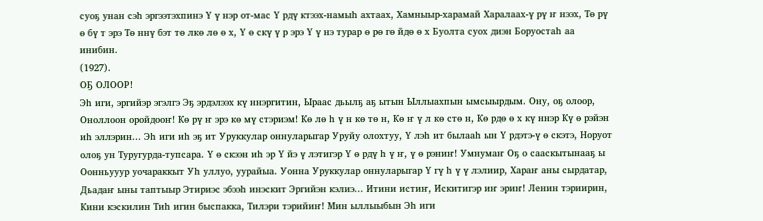суоҕ унан сэһ эргээтэхпинэ Ү ү нэр от-мас Ү рдү ктээх-намыһ ахтаах, Xамныыр-харамай Харалаах-ү рү ҥ нээх, Тө рү ө бү т эрэ Тө ннү бэт тө лкө лө ө х, Ү ө скү ү р эрэ Ү ү нэ турар ө рө гө йдө ө х Буолта суох диэн Боруостаһ аа инибин.
(1927).
ОҔ ОЛООР!
Эһ иги, эргийэр эгэлгэ Эҕ эрдэлээх кү ннэргитин, Ыраас дьылҕ аҕ ытын Ыллыахпын ымсыырдым. Ону, оҕ олоор, Оноллоон оройдооҥ! Кө рү ҥ эрэ кө мү стэриэм! Кө лө һ ү н кө тө н, Кө ҥ ү л кө стө н, Кө рдө ө х кү ннэр Кү ө рэйэн иһ эллэрин... Эһ иги иһ эҕ ит Уруккулар оннуларыгар Уруйу олохтуу, Ү лэһ ит былааһ ын Ү рдэтэ-ү ө скэтэ, Норуот олоҕ ун Туругурда-тупсара. Ү ө скээн иһ эр Ү йэ ү лэтигэр Ү ө рдү һ ү ҥ, ү ө рэниҥ! Умнумаҥ Оҕ о сааскытынааҕ ы Оонньууур уочараккыт Уһ уллуо, уурайыа. Уонна Уруккулар оннуларыгар Ү гү һ ү ү лэлиир, Хараҥ аны сырдатар, Дьадаҥ ыны таптыыр Этириэс эбээһ инэскит Эргийэн кэлиэ... Итини истиҥ, Искитигэр иҥ эриҥ! Ленин тэриирин, Кини кэскилин Тиһ игин быспакка, Тилэри тэрийиҥ! Мин ыллыыбын Эһ иги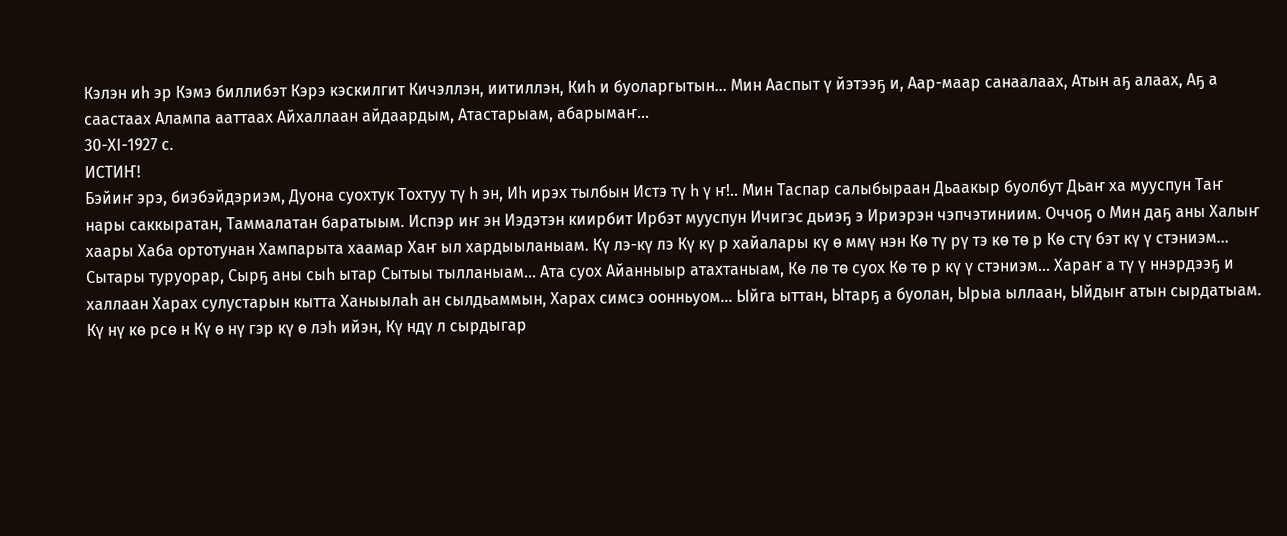Кэлэн иһ эр Кэмэ биллибэт Кэрэ кэскилгит Кичэллэн, иитиллэн, Киһ и буоларгытын... Мин Ааспыт ү йэтээҕ и, Аар-маар санаалаах, Атын аҕ алаах, Аҕ а саастаах Алампа ааттаах Айхаллаан айдаардым, Атастарыам, абарымаҥ...
30-ХI-1927 с.
ИСТИҤ!
Бэйиҥ эрэ, биэбэйдэриэм, Дуона суохтук Тохтуу тү һ эн, Иһ ирэх тылбын Истэ тү һ ү ҥ!.. Мин Таспар салыбыраан Дьаакыр буолбут Дьаҥ ха мууспун Таҥ нары саккыратан, Таммалатан баратыым. Испэр иҥ эн Иэдэтэн киирбит Ирбэт мууспун Ичигэс дьиэҕ э Ириэрэн чэпчэтиниим. Оччоҕ о Мин даҕ аны Халыҥ хаары Хаба ортотунан Хампарыта хаамар Хаҥ ыл хардыыланыам. Кү лэ-кү лэ Кү кү р хайалары кү ө ммү нэн Кө тү рү тэ кө тө р Кө стү бэт кү ү стэниэм... Сытары туруорар, Сырҕ аны сыһ ытар Сытыы тылланыам... Ата суох Айанныыр атахтаныам, Кө лө тө суох Кө тө р кү ү стэниэм... Хараҥ а тү ү ннэрдээҕ и халлаан Харах сулустарын кытта Ханыылаһ ан сылдьаммын, Харах симсэ оонньуом... Ыйга ыттан, Ытарҕ а буолан, Ырыа ыллаан, Ыйдыҥ атын сырдатыам. Кү нү кө рсө н Кү ө нү гэр кү ө лэһ ийэн, Кү ндү л сырдыгар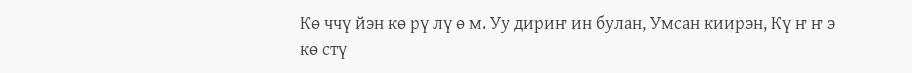Кө ччү йэн кө рү лү ө м. Уу дириҥ ин булан, Умсан киирэн, Кү ҥ ҥ э кө стү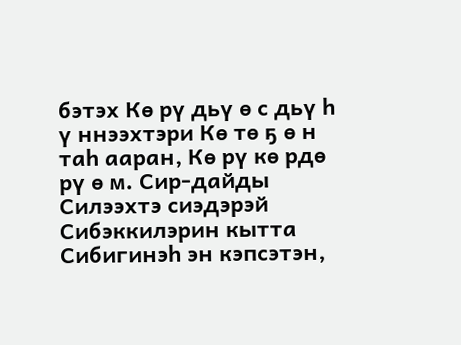бэтэх Кө рү дьү ө с дьү һ ү ннээхтэри Кө тө ҕ ө н таһ ааран, Кө рү кө рдө рү ө м. Сир-дайды Силээхтэ сиэдэрэй Сибэккилэрин кытта Сибигинэһ эн кэпсэтэн,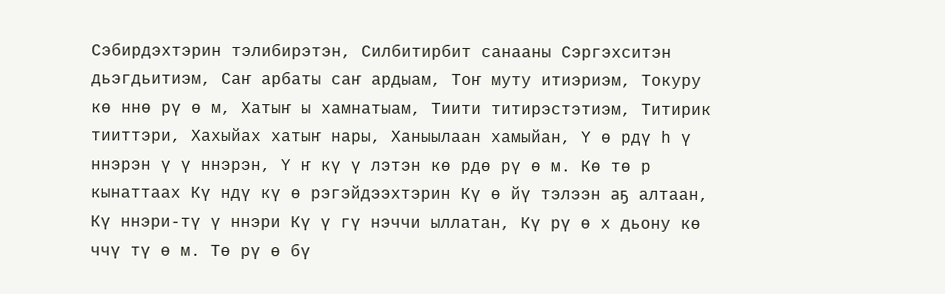Сэбирдэхтэрин тэлибирэтэн, Силбитирбит санааны Сэргэхситэн дьэгдьитиэм, Саҥ арбаты саҥ ардыам, Тоҥ муту итиэриэм, Токуру кө ннө рү ө м, Хатыҥ ы хамнатыам, Тиити титирэстэтиэм, Титирик тииттэри, Хахыйах хатыҥ нары, Ханыылаан хамыйан, Ү ө рдү һ ү ннэрэн ү ү ннэрэн, Ү ҥ кү ү лэтэн кө рдө рү ө м. Кө тө р кынаттаах Кү ндү кү ө рэгэйдээхтэрин Кү ө йү тэлээн аҕ алтаан, Кү ннэри-тү ү ннэри Кү ү гү нэччи ыллатан, Кү рү ө х дьону кө ччү тү ө м. Тө рү ө бү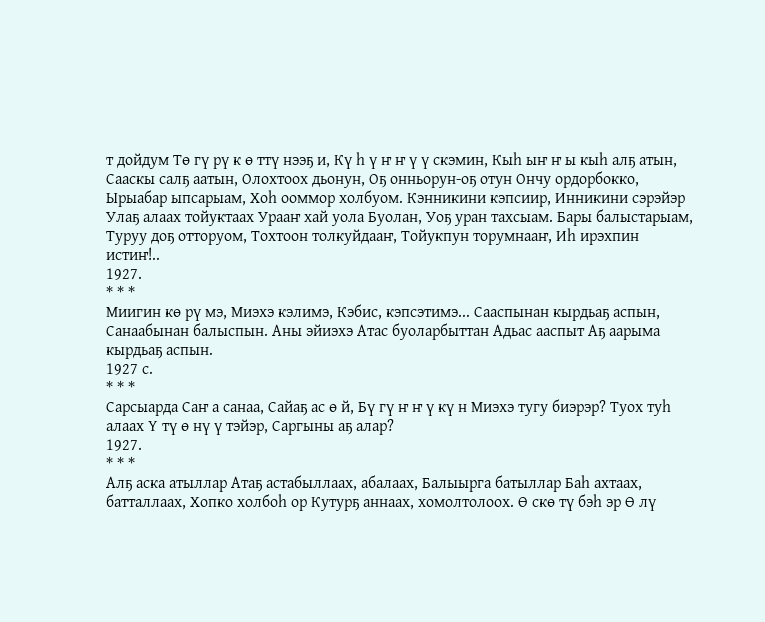т дойдум Тө гү рү к ө ттү нээҕ и, Кү һ ү ҥ ҥ ү ү скэмин, Кыһ ыҥ ҥ ы кыһ алҕ атын, Сааскы салҕ аатын, Олохтоох дьонун, Оҕ онньорун-оҕ отун Ончу ордорбокко, Ырыабар ыпсарыам, Хоһ ооммор холбуом. Кэнникини кэпсиир, Инникини сэрэйэр Улаҕ алаах тойуктаах Урааҥ хай уола Буолан, Уоҕ уран тахсыам. Бары балыстарыам, Туруу доҕ отторуом, Тохтоон толкуйдааҥ, Тойукпун торумнааҥ, Иһ ирэхпин истиҥ!..
1927.
* * *
Миигин кө рү мэ, Миэхэ кэлимэ, Кэбис, кэпсэтимэ... Сааспынан кырдьаҕ аспын, Санаабынан балыспын. Аны эйиэхэ Атас буоларбыттан Адьас ааспыт Аҕ аарыма кырдьаҕ аспын.
1927 с.
* * *
Сарсыарда Саҥ а санаа, Сайаҕ ас ө й, Бү гү ҥ ҥ ү кү н Миэхэ тугу биэрэр? Туох туһ алаах Ү тү ө нү ү тэйэр, Саргыны аҕ алар?
1927.
* * *
Алҕ аска атыллар Атаҕ астабыллаах, абалаах, Балыырга батыллар Баһ ахтаах, батталлаах, Хопко холбоһ ор Кутурҕ аннаах, хомолтолоох. Ө скө тү бэһ эр Ө лү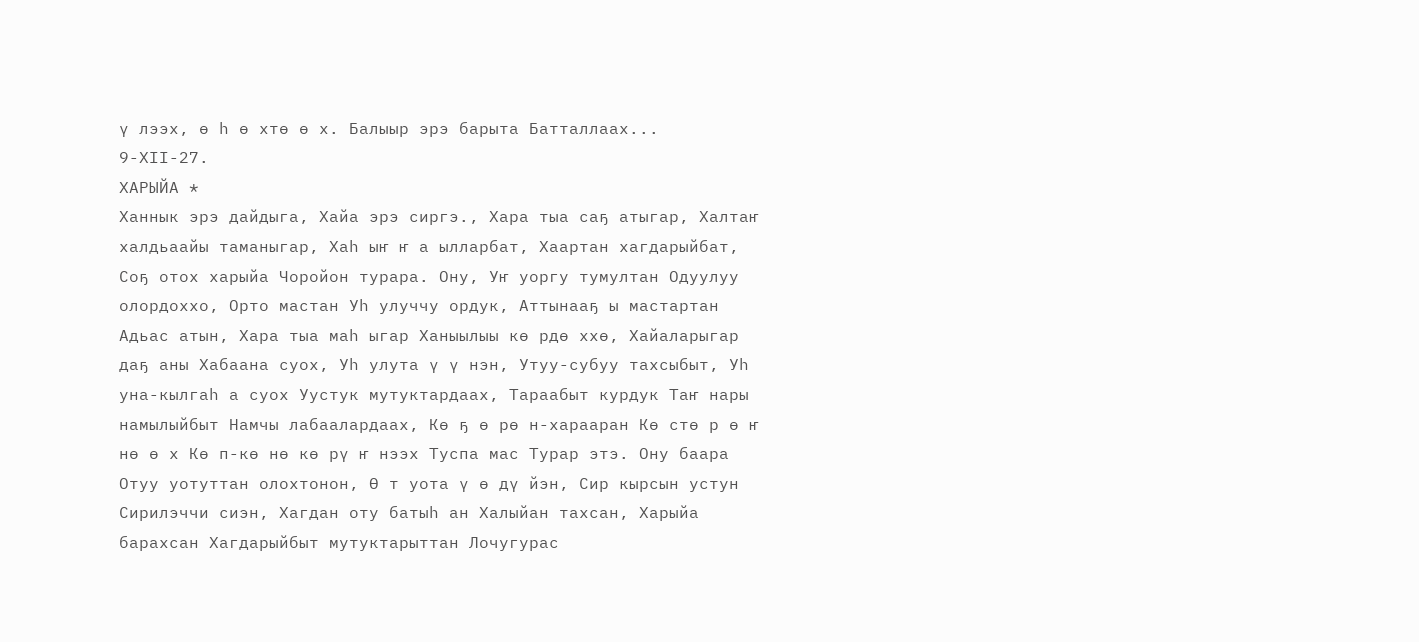ү лээх, ө һ ө хтө ө х. Балыыр эрэ барыта Батталлаах...
9-ХII-27.
ХАРЫЙА *
Ханнык эрэ дайдыга, Хайа эрэ сиргэ., Хара тыа саҕ атыгар, Халтаҥ халдьаайы таманыгар, Хаһ ыҥ ҥ а ылларбат, Хаартан хагдарыйбат, Соҕ отох харыйа Чоройон турара. Ону, Уҥ уоргу тумултан Одуулуу олордоххо, Орто мастан Уһ улуччу ордук, Аттынааҕ ы мастартан Адьас атын, Хара тыа маһ ыгар Ханыылыы кө рдө ххө, Хайаларыгар даҕ аны Хабаана суох, Уһ улута ү ү нэн, Утуу-субуу тахсыбыт, Уһ уна-кылгаһ а суох Уустук мутуктардаах, Тараабыт курдук Таҥ нары намылыйбыт Намчы лабаалардаах, Кө ҕ ө рө н-харааран Кө стө р ө ҥ нө ө х Кө п-кө нө кө рү ҥ нээх Туспа мас Турар этэ. Ону баара Отуу уотуттан олохтонон, Ө т уота ү ө дү йэн, Сир кырсын устун Сирилэччи сиэн, Хагдан оту батыһ ан Халыйан тахсан, Харыйа барахсан Хагдарыйбыт мутуктарыттан Лочугурас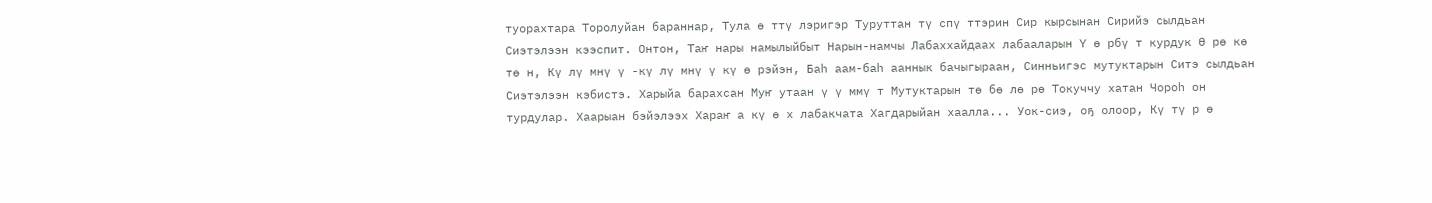туорахтара Торолуйан бараннар, Тула ө ттү лэригэр Туруттан тү спү ттэрин Сир кырсынан Сирийэ сылдьан Сиэтэлээн кээспит. Онтон, Таҥ нары намылыйбыт Нарын-намчы Лабаххайдаах лабааларын Ү ө рбү т курдук Ө рө кө тө н, Кү лү мнү ү -кү лү мнү ү кү ө рэйэн, Баһ аам-баһ ааннык бачыгыраан, Синньигэс мутуктарын Ситэ сылдьан Сиэтэлээн кэбистэ. Харыйа барахсан Муҥ утаан ү ү ммү т Мутуктарын тө бө лө рө Токуччу хатан Чороһ он турдулар. Хаарыан бэйэлээх Хараҥ а кү ө х лабакчата Хагдарыйан хаалла... Уок-сиэ, оҕ олоор, Кү тү р ө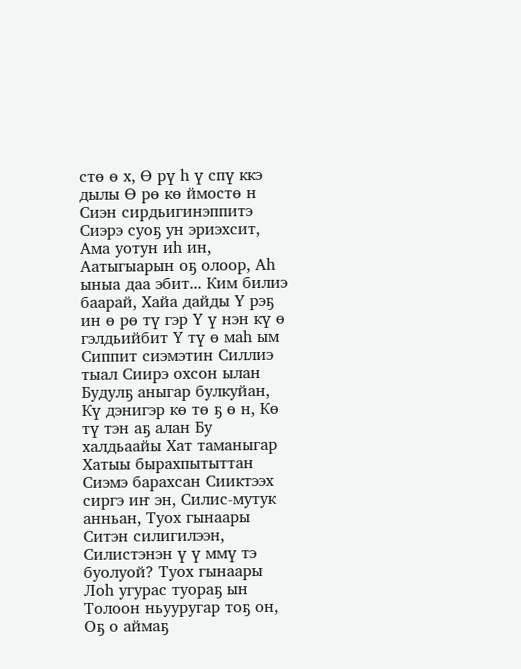стө ө х, Ө рү һ ү спү ккэ дылы Ө рө кө ймостө н Сиэн сирдьигинэппитэ Сиэрэ суоҕ ун эриэхсит, Ама уотун иһ ин, Аатыгыарын оҕ олоор, Аһ ыныа даа эбит... Ким билиэ баарай, Хайа дайды Ү рэҕ ин ө рө тү гэр Ү ү нэн кү ө гэлдьийбит Ү тү ө маһ ым Сиппит сиэмэтин Силлиэ тыал Сиирэ охсон ылан Будулҕ аныгар булкуйан, Кү дэнигэр кө тө ҕ ө н, Кө тү тэн аҕ алан Бу халдьаайы Хат таманыгар Хатыы бырахпытыттан Сиэмэ барахсан Сииктээх сиргэ иҥ эн, Силис-мутук анньан, Туох гынаары Ситэн силигилээн, Силистэнэн ү ү ммү тэ буолуой? Туох гынаары Лоһ угурас туораҕ ын Толоон ньууругар тоҕ он, Оҕ о аймаҕ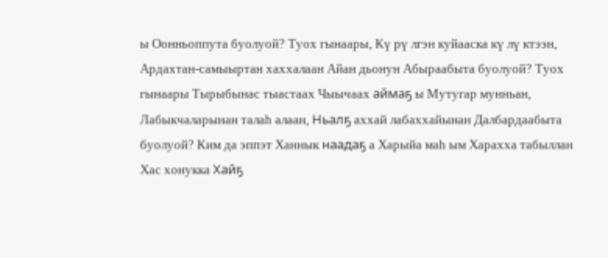ы Оонньоппута буолуой? Туох гынаары, Кү рү лгэн куйааска кү лү ктээн, Ардахтан-самыыртан хаххалаан Айан дьонун Абыраабыта буолуой? Туох гынаары Тырыбынас тыастаах Чыычаах аймаҕ ы Мутугар мунньан, Лабыкчаларынан талаһ алаан, Ньалҕ аххай лабаххайынан Далбардаабыта буолуой? Ким да эппэт Ханнык наадаҕ а Харыйа маһ ым Харахха табыллан Хас хонукка Хайҕ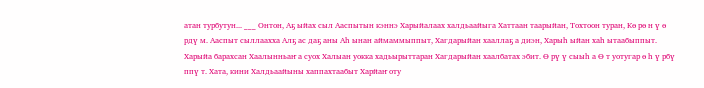атан турбутун... ___ Онтон, Аҕ ыйах сыл Ааспытын кэннэ Харыйалаах халдьаайыга Хаттаан таарыйан, Тохтоон туран, Кө рө н ү ө рдү м. Ааспыт сыллаахха Алҕ ас даҕ аны Аһ ынан аймаммыппыт, Хагдарыйан хааллаҕ а диэн, Харыһ ыйан хаһ ытаабыппыт. Харыйа барахсан Хаалынньаҥ а суох Халыан уокка хадьырыттаран Хагдарыйан хаалбатах эбит. Ө рү ү сыыһ а Ө т уотугар ө һ ү рбү ппү т. Хата, кини Халдьаайыны хаппахтаабыт Харйаҥ оту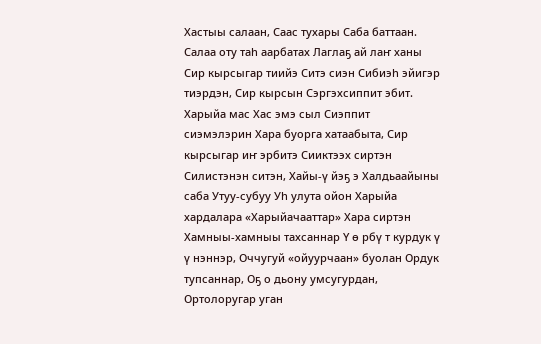Хастыы салаан, Саас тухары Саба баттаан. Салаа оту таһ аарбатах Лаглаҕ ай лаҥ ханы Сир кырсыгар тиийэ Ситэ сиэн Сибиэһ эйигэр тиэрдэн, Сир кырсын Сэргэхсиппит эбит. Харыйа мас Хас эмэ сыл Сиэппит сиэмэлэрин Хара буорга хатаабыта, Сир кырсыгар иҥ эрбитэ Сииктээх сиртэн Силистэнэн ситэн, Хайы-ү йэҕ э Халдьаайыны саба Утуу-субуу Уһ улута ойон Харыйа хардалара «Харыйачааттар» Хара сиртэн Xамныы-хамныы тахсаннар Ү ө рбү т курдук ү ү нэннэр, Оччугуй «ойуурчаан» буолан Ордук тупсаннар, Оҕ о дьону умсугурдан, Ортолоругар уган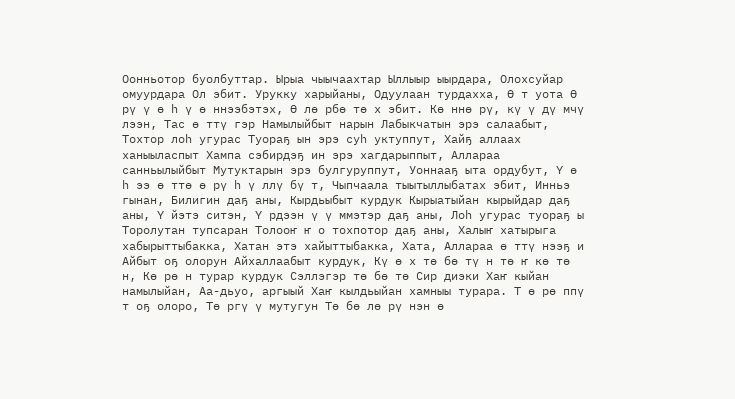Оонньотор буолбуттар. Ырыа чыычаахтар Ыллыыр ыырдара, Олохсуйар омуурдара Ол эбит. Урукку харыйаны, Одуулаан турдахха, Ө т уота Ө рү ү ө һ ү ө ннээбэтэх, Ө лө рбө тө х эбит. Кө ннө рү, кү ү дү мчү лээн, Тас ө ттү гэр Намылыйбыт нарын Лабыкчатын эрэ салаабыт, Тохтор лоһ угурас Туораҕ ын эрэ суһ уктуппут, Xайҕ аллаах ханыыласпыт Хампа сэбирдэҕ ин эрэ хагдарыппыт, Аллараа санньылыйбыт Мутуктарын эрэ булгуруппут, Уоннааҕ ыта ордубут, Ү ө һ ээ ө ттө ө рү һ ү ллү бү т, Чыпчаала тыытыллыбатах эбит, Инньэ гынан, Билигин даҕ аны, Кырдьыбыт курдук Кырыатыйан кырыйдар даҕ аны, Ү йэтэ ситэн, Ү рдээн ү ү ммэтэр даҕ аны, Лоһ угурас туораҕ ы Торолутан тупсаран Толооҥ ҥ о тохпотор даҕ аны, Халыҥ хатырыга хабырыттыбакка, Хатан этэ хайыттыбакка, Хата, Аллараа ө ттү нээҕ и Айбыт оҕ олорун Айхаллаабыт курдук, Кү ө х тө бө тү н тө ҥ кө тө н, Кө рө н турар курдук Сэллэгэр тө бө тө Сир диэки Хаҥ кыйан намылыйан, Аа-дьуо, аргыый Хаҥ кылдьыйан хамныы турара. Т ө рө ппү т оҕ олоро, Тө ргү ү мутугун Тө бө лө рү нэн ө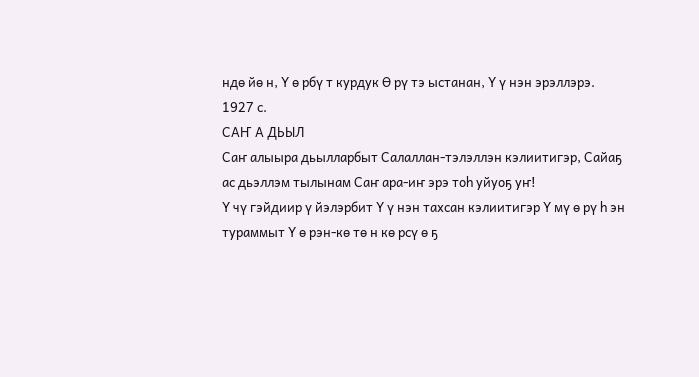ндө йө н, Ү ө рбү т курдук Ө рү тэ ыстанан, Ү ү нэн эрэллэрэ.
1927 с.
САҤ А ДЬЫЛ
Саҥ алыыра дьылларбыт Салаллан-тэлэллэн кэлиитигэр, Сайаҕ ас дьэллэм тылынам Саҥ ара-иҥ эрэ тоһ уйуоҕ уҥ!
Ү чү гэйдиир ү йэлэрбит Ү ү нэн тахсан кэлиитигэр Ү мү ө рү һ эн тураммыт Ү ө рэн-кө тө н кө рсү ө ҕ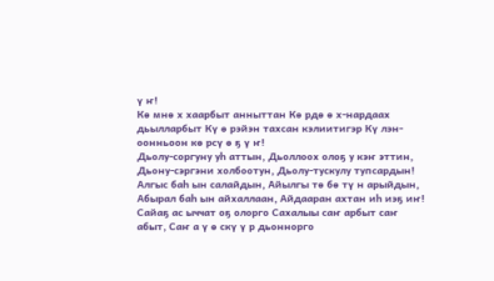ү ҥ!
Кө мнө х хаарбыт анныттан Кө рдө ө х-нардаах дьылларбыт Кү ө рэйэн тахсан кэлиитигэр Кү лэн-оонньоон кө рсү ө ҕ ү ҥ!
Дьолу-соргуну уһ аттын, Дьоллоох олоҕ у кэҥ эттин, Дьону-сэргэни холбоотун, Дьолу-тускулу тупсардын!
Алгыс баһ ын салайдын, Айылгы тө бө тү н арыйдын, Абырал баһ ын айхаллаан, Айдааран ахтан иһ иэҕ иҥ!
Сайаҕ ас ыччат оҕ олорго Сахалыы саҥ арбыт саҥ абыт, Саҥ а ү ө скү ү р дьоннорго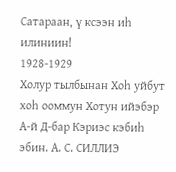Сатараан, ү ксээн иһ илиниин!
1928-1929
Холур тылбынан Хоһ уйбут хоһ ооммун Хотун ийэбэр А-й Д-бар Кэриэс кэбиһ эбин. А. С. СИЛЛИЭ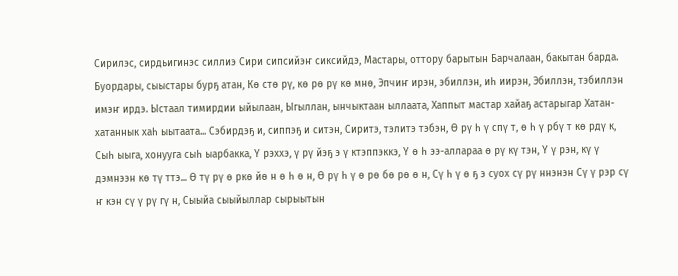Сирилэс, сирдьигинэс силлиэ Сири сипсийэҥ сиксийдэ, Мастары, оттору барытын Барчалаан, бакытан барда. Буордары, сыыстары бурҕ атан, Кө стө рү, кө рө рү кө мнө, Эпчиҥ ирэн, эбиллэн, иһ иирэн, Эбиллэн, тэбиллэн имэҥ ирдэ. Ыстаал тимирдии ыйылаан, Ыгыллан, ынчыктаан ыллаата, Хаппыт мастар хайаҕ астарыгар Хатан-хатаннык хаһ ыытаата... Сэбирдэҕ и, сиппэҕ и ситэн, Сиритэ, тэлитэ тэбэн, Ө рү һ ү спү т, ө һ ү рбү т кө рдү к, Сыһ ыыга, хонууга сыһ ыарбакка, Ү рэххэ, ү рү йэҕ э ү ктэппэккэ, Ү ө һ ээ-аллараа ө рү кү тэн, Ү ү рэн, кү ү дэмнээн кө тү ттэ... Ө тү рү ө ркө йө н ө һ ө н, Ө рү һ ү ө рө бө рө ө н, Сү һ ү ө ҕ э суох сү рү ннэнэн Сү ү рэр сү ҥ кэн сү ү рү гү н, Сыыйа сыыйыллар сырыытын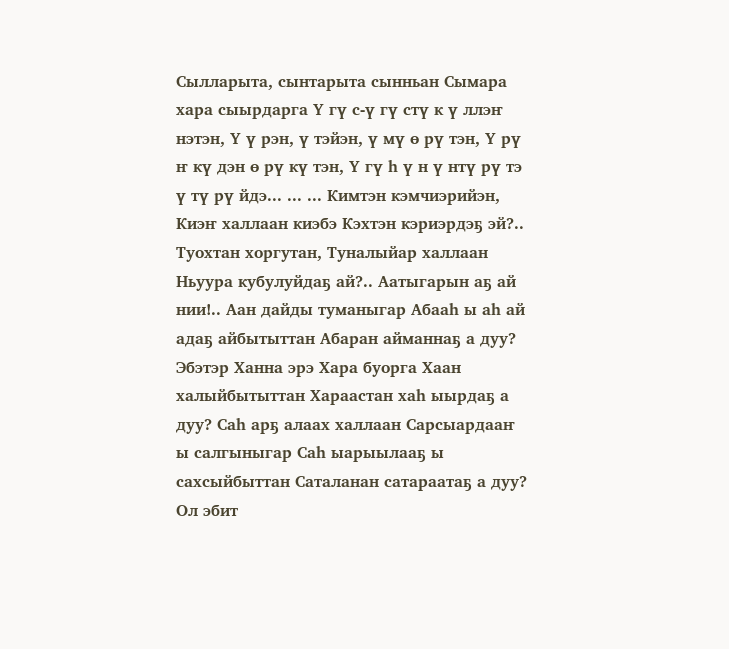Сылларыта, сынтарыта сынньан Сымара хара сыырдарга Ү гү с-ү гү стү к ү ллэҥ нэтэн, Ү ү рэн, ү тэйэн, ү мү ө рү тэн, Ү рү ҥ кү дэн ө рү кү тэн, Ү гү һ ү н ү нтү рү тэ ү тү рү йдэ... ... ... Кимтэн кэмчиэрийэн, Киэҥ халлаан киэбэ Кэхтэн кэриэрдэҕ эй?.. Туохтан хоргутан, Туналыйар халлаан Ньуура кубулуйдаҕ ай?.. Аатыгарын аҕ ай нии!.. Аан дайды туманыгар Абааһ ы аһ ай адаҕ айбытыттан Абаран айманнаҕ а дуу? Эбэтэр Ханна эрэ Хара буорга Хаан халыйбытыттан Хараастан хаһ ыырдаҕ а дуу? Саһ арҕ алаах халлаан Сарсыардааҥ ы салгыныгар Саһ ыарыылааҕ ы сахсыйбыттан Саталанан сатараатаҕ а дуу? Ол эбит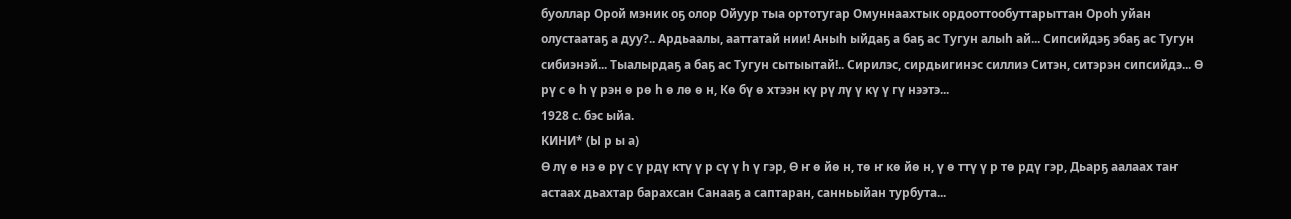буоллар Орой мэник оҕ олор Ойуур тыа ортотугар Омуннаахтык ордооттообуттарыттан Ороһ уйан олустаатаҕ а дуу?.. Ардьаалы, ааттатай нии! Аныһ ыйдаҕ а баҕ ас Тугун алыһ ай... Сипсийдэҕ эбаҕ ас Тугун сибиэнэй... Тыалырдаҕ а баҕ ас Тугун сытыытай!.. Сирилэс, сирдьигинэс силлиэ Ситэн, ситэрэн сипсийдэ... Ө рү с ө һ ү рэн ө рө һ ө лө ө н, Кө бү ө хтээн кү рү лү ү кү ү гү нээтэ...
1928 с. бэс ыйа.
КИНИ* (Ы р ы а)
Ө лү ө нэ ө рү с ү рдү ктү ү р сү ү һ ү гэр, Ө ҥ ө йө н, тө ҥ кө йө н, ү ө ттү ү р тө рдү гэр, Дьарҕ аалаах таҥ астаах дьахтар барахсан Санааҕ а саптаран, санньыйан турбута...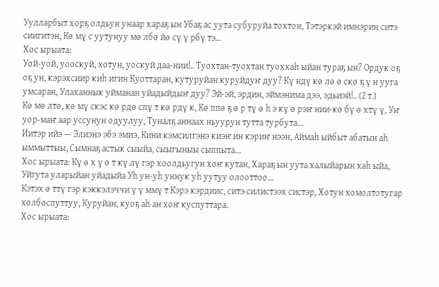Уулларбыт хорҕ олдьун унаар хараҕ ын Убаҕ ас уута субуруйа тохтон, Тэтэркэй имнэрин ситэ сиигитэн, Кө мү с уутунуу мө лбө йө сү ү рбү тэ...
Xос ырыата:
Уой-уой, уооскуй, хотун, уоскуй даа-нии!.. Туохтан-туохтан туоххаһ ыйан тураҕ ын? Ордук оҕ оҕ ун, кэрэхсиир киһ игин Куоттаран, кутуруйан куруйдуҥ дуу? Кү ндү кө лө ө скө ҕ ү н ууга умсаран, Улаханнык уйманан уйадыйдыҥ дуу? Эй-эй, эрдин, эймэнима дээ, эдьиэй!.. (2 т.)
Кө мө лтө, кө мү скэс кө рдө спү т кө рдү к, Кө ппө ҕ ө р тү ө һ э кү ө рэҥ нии-кө бү ө хтү ү, Уҥ уор-маҥ аар уссунун одуулуу, Туналҕ аннаах ньуурун тутта турбута...
Иитэр ийэ — Элиэнэ эбэ эмиэ, Кини кэмсилгэнэ киэҥ ин кэриҥ нээн, Аймаһ ыйбыт абатын аһ ыммыттыы, Сымнаҕ астык сыыйа, сыыгыныы сыппыта...
Xос ырыата: Кү ө х ү ө т кү лү гэр хоолдьугун хоҥ кутан, Хараҕ ын уута халыйарын хаһ ыйа, Уйгута уларыйан уйадыйа Уһ ун-уһ уннук уһ уутуу олооттоо...
Кэтэх ө ттү гэр кэккэлэччи ү ү ммү т Кэрэ кэрдиис, ситэ силистээх систэр, Хотун хомолтотугар холбоспуттуу, Куруйан, куоҕ аһ ан хоҥ куспуттара.
Xос ырыата: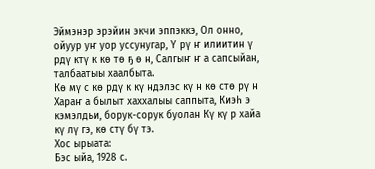Эймэнэр эрэйин экчи эппэккэ, Ол онно, ойуур уҥ уор уссунугар, Ү рү ҥ илиитин ү рдү ктү к кө тө ҕ ө н, Салгыҥ ҥ а сапсыйан, талбаатыы хаалбыта.
Кө мү с кө рдү к кү ндэлэс кү н кө стө рү н Хараҥ а былыт хаххалыы саппыта, Киэһ э кэмэлдьи, борук-сорук буолан Кү кү р хайа кү лү гэ, кө стү бү тэ.
Хос ырыата:
Бэс ыйа, 1928 с.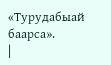«Турудабыай баарса».
|